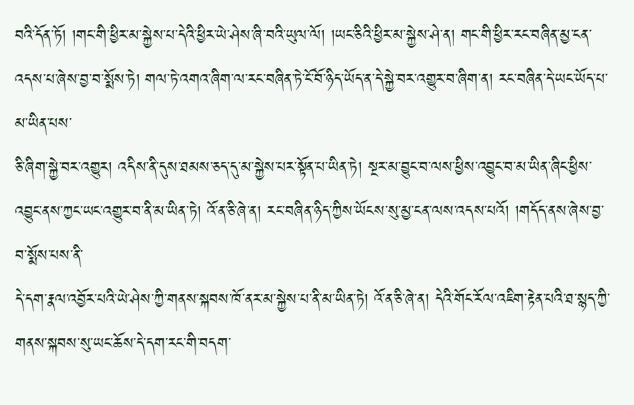བའི་དོན་ཏོ། །གང་གི་ཕྱིར་མ་སྐྱེས་པ་དེའི་ཕྱིར་ཡེ་ཤེས་ཞི་བའི་ཡུལ་ལོ། །ཡང་ཅིའི་ཕྱིར་མ་སྐྱེས་ཤེ་ན། གང་གི་ཕྱིར་རང་བཞིན་མྱ་ངན་འདས་པ་ཞེས་བྱ་བ་སྨོས་ཏེ། གལ་ཏེ་འགའ་ཞིག་ལ་རང་བཞིན་ཏེ་ངོ་བོ་ཉིད་ཡོད་ན་དེ་སྐྱེ་བར་འགྱུར་བ་ཞིག་ན། རང་བཞིན་དེ་ཡང་ཡོད་པ་མ་ཡིན་པས་
ཅི་ཞིག་སྐྱེ་བར་འགྱུར། འདིས་ནི་དུས་ཐམས་ཅད་དུ་མ་སྐྱེས་པར་སྟོན་པ་ཡིན་ཏེ། སྔར་མ་བྱུང་བ་ལས་ཕྱིས་འབྱུང་བ་མ་ཡིན་ཞིང་ཕྱིས་འབྱུང་ནས་ཀྱང་ཡང་འགྱུར་བ་ནི་མ་ཡིན་ཏེ། འོ་ན་ཅི་ཞེ་ན། རང་བཞིན་ཉིད་ཀྱིས་ཡོངས་སུ་མྱ་ངན་ལས་འདས་པའོ། །གདོད་ནས་ཞེས་བྱ་བ་སྨོས་པས་ནི་
དེ་དག་རྣལ་འབྱོར་པའི་ཡེ་ཤེས་ཀྱི་གནས་སྐབས་ཁོ་ནར་མ་སྐྱེས་པ་ནི་མ་ཡིན་ཏེ། འོ་ན་ཅི་ཞེ་ན། དེའི་གོང་རོལ་འཇིག་རྟེན་པའི་ཐ་སྙད་ཀྱི་གནས་སྐབས་སུ་ཡང་ཆོས་དེ་དག་རང་གི་བདག་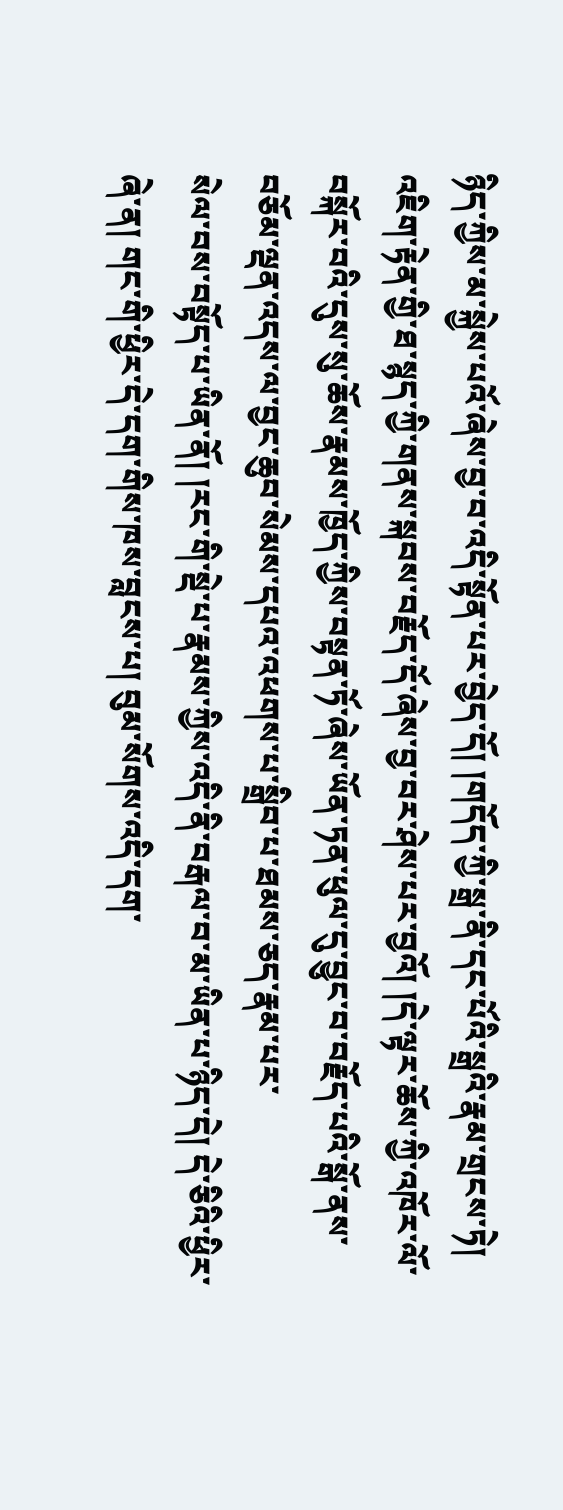ཉིད་ཀྱིས་མ་སྐྱེས་པའོ་ཞེས་བྱ་བ་འདི་སྟོན་པར་བྱེད་དོ། །གདོད་ཀྱི་སྒྲ་ནི་དང་པོའི་སྒྲའི་རྣམ་གྲངས་ཏེ།
འཇིག་རྟེན་གྱི་ཐ་སྙད་ཀྱི་གནས་སྐབས་བརྗོད་དོ་ཞེས་བྱ་བར་ཤེས་པར་བྱའོ། །དེ་ལྟར་ཆོས་ཀྱི་འཁོར་ལོ་བསྐོར་བའི་དུས་སུ་ཆོས་རྣམས་ཁྱོད་ཀྱིས་བསྟན་ཏོ་ཞེས་ཡོན་ཏན་ཕུལ་དུ་བྱུང་བ་བརྗོད་པའི་སྒོ་ནས་བཅོམ་ལྡན་འདས་ལ་བྱང་ཆུབ་སེམས་དཔའ་འཕགས་པ་སྒྲིབ་པ་ཐམས་ཅད་རྣམ་པར་
སེལ་བས་བསྟོད་པ་ཡིན་ནོ། །རང་གི་སྡེ་པ་རྣམས་ཀྱིས་འདི་ནི་བརྒལ་བ་མ་ཡིན་པ་ཉིད་དེ། དེ་ཅིའི་ཕྱིར་ཞེ་ན། གང་གི་ཕྱིར་དེ་དག་གིས་ཁས་བླངས་པ། བུམ་སོགས་འདི་དག་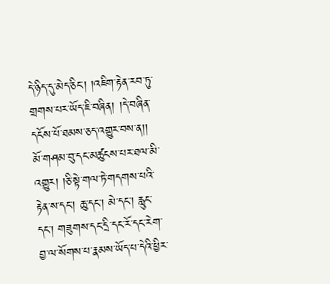དེ་ཉིད་དུ་མེད་ཅིང་། །འཇིག་རྟེན་རབ་ཏུ་གྲགས་པར་ཡོད་ཇི་བཞིན། །དེ་བཞིན་དངོས་པོ་ཐམས་ཅད་འགྱུར་བས་ན།།
མོ་གཤམ་བུ་དང་མཚུངས་པར་ཐལ་མི་འགྱུར། །ཅི་སྟེ་གལ་ཏེ་གདགས་པའི་རྟེན་ས་དང་། ཆུ་དང་། མེ་དང་། རླུང་དང་། གཟུགས་དང་དྲི་དང་རོ་དང་རེག་བྱ་ལ་སོགས་པ་རྣམས་ཡོད་པ་དེའི་ཕྱིར་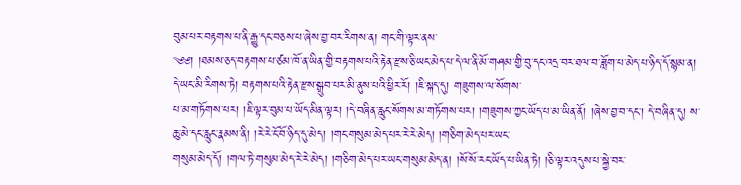བུམ་པར་བརྟགས་པ་ནི་རྒྱུ་དང་བཅས་པ་ཞེས་བྱ་བར་རིགས་ན། གང་གི་ལྟར་ནས་
༄༅། །ཐམས་ཅད་བརྟགས་པ་ཙམ་ཁོ་ན་ཡིན་གྱི་བརྟགས་པའི་རྟེན་རྫས་ཅི་ཡང་མེད་པ་དེ་ལ་ནི་མོ་གཤམ་གྱི་བུ་དང་འདྲ་བར་ཐལ་བ་ཟློག་པ་མེད་པ་ཉིད་དོ་སྙམ་ན། དེ་ཡང་མི་རིགས་ཏེ། བརྟགས་པའི་རྟེན་རྫས་སྒྲུབ་པར་མི་ནུས་པའི་ཕྱིར་རོ། །ཇི་སྐད་དུ། གཟུགས་ལ་སོགས་
པ་མ་གཏོགས་པར། །ཇི་ལྟར་བུམ་པ་ཡོད་མིན་ལྟར། །དེ་བཞིན་རླུང་སོགས་མ་གཏོགས་པར། །གཟུགས་ཀྱང་ཡོད་པ་མ་ཡིན་ནོ། །ཞེས་བྱ་བ་དང་། དེ་བཞིན་དུ། ས་ཆུ་མེ་དང་རླུང་རྣམས་ནི། །རེ་རེ་ངོ་བོ་ཉིད་དུ་མེད། །གང་གསུམ་མེད་པར་རེ་རེ་མེད། །གཅིག་མེད་པར་ཡང་
གསུམ་མེད་དོ། །གལ་ཏེ་གསུམ་མེད་རེ་རེ་མེད། །གཅིག་མེད་པར་ཡང་གསུམ་མེད་ན། །སོ་སོ་རང་ཡོད་པ་ཡིན་ཏེ། །ཅི་ལྟར་འདུས་པ་སྐྱེ་བར་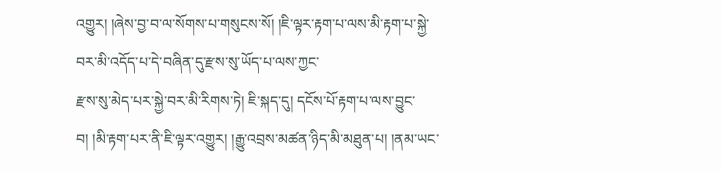འགྱུར། །ཞེས་བྱ་བ་ལ་སོགས་པ་གསུངས་སོ། །ཇི་ལྟར་རྟག་པ་ལས་མི་རྟག་པ་སྐྱེ་བར་མི་འདོད་པ་དེ་བཞིན་དུ་རྫས་སུ་ཡོད་པ་ལས་ཀྱང་
རྫས་སུ་མེད་པར་སྐྱེ་བར་མི་རིགས་ཏེ། ཇི་སྐད་དུ། དངོས་པོ་རྟག་པ་ལས་བྱུང་བ། །མི་རྟག་པར་ནི་ཇི་ལྟར་འགྱུར། །རྒྱུ་འབྲས་མཚན་ཉིད་མི་མཐུན་པ། །ནམ་ཡང་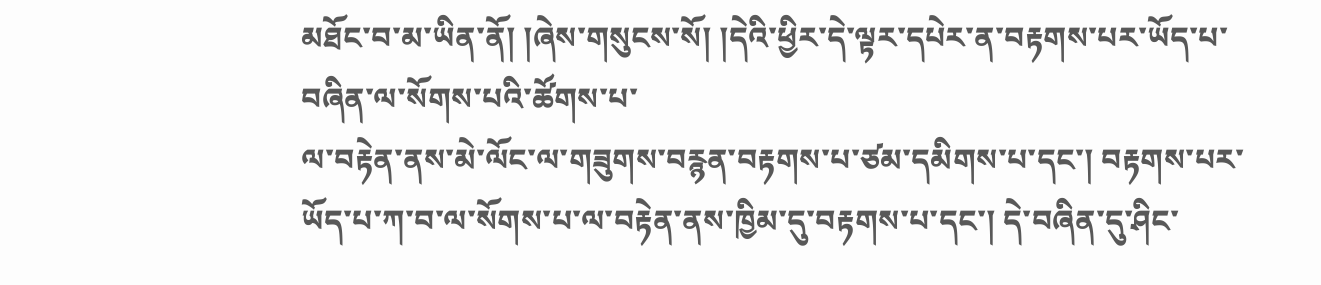མཐོང་བ་མ་ཡིན་ནོ། །ཞེས་གསུངས་སོ། །དེའི་ཕྱིར་དེ་ལྟར་དཔེར་ན་བརྟགས་པར་ཡོད་པ་བཞིན་ལ་སོགས་པའི་ཚོགས་པ་
ལ་བརྟེན་ནས་མེ་ལོང་ལ་གཟུགས་བརྙན་བརྟགས་པ་ཙམ་དམིགས་པ་དང་། བརྟགས་པར་ཡོད་པ་ཀ་བ་ལ་སོགས་པ་ལ་བརྟེན་ནས་ཁྱིམ་དུ་བརྟགས་པ་དང་། དེ་བཞིན་དུ་ཤིང་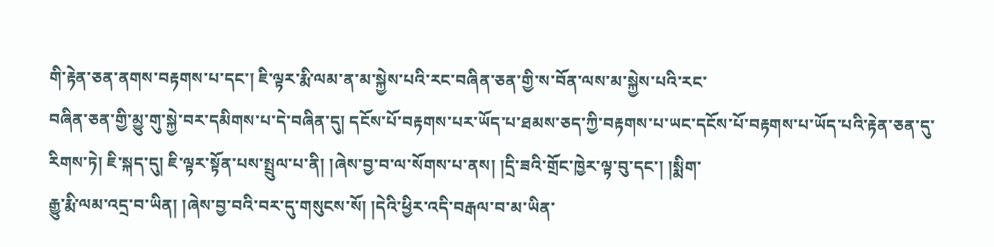གི་རྟེན་ཅན་ནགས་བརྟགས་པ་དང་། ཇི་ལྟར་རྨི་ལམ་ན་མ་སྐྱེས་པའི་རང་བཞིན་ཅན་གྱི་ས་བོན་ལས་མ་སྐྱེས་པའི་རང་
བཞིན་ཅན་གྱི་མྱུ་གུ་སྐྱེ་བར་དམིགས་པ་དེ་བཞིན་དུ། དངོས་པོ་བརྟགས་པར་ཡོད་པ་ཐམས་ཅད་ཀྱི་བརྟགས་པ་ཡང་དངོས་པོ་བརྟགས་པ་ཡོད་པའི་རྟེན་ཅན་དུ་རིགས་ཏེ། ཇི་སྐད་དུ། ཇི་ལྟར་སྟོན་པས་སྤྲུལ་པ་ནི། །ཞེས་བྱ་བ་ལ་སོགས་པ་ནས། །དྲི་ཟའི་གྲོང་ཁྱེར་ལྟ་བུ་དང་། །སྨིག་
རྒྱུ་རྨི་ལམ་འདྲ་བ་ཡིན། །ཞེས་བྱ་བའི་བར་དུ་གསུངས་སོ། །དེའི་ཕྱིར་འདི་བརྒལ་བ་མ་ཡིན་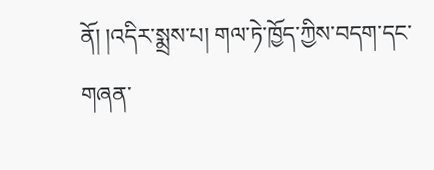ནོ། །འདིར་སྨྲས་པ། གལ་ཏེ་ཁྱོད་ཀྱིས་བདག་དང་གཞན་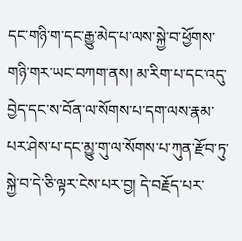དང་གཉི་ག་དང་རྒྱུ་མེད་པ་ལས་སྐྱེ་བ་ཕྱོགས་གཉི་གར་ཡང་བཀག་ནས། མ་རིག་པ་དང་འདུ་བྱེད་དང་ས་བོན་ལ་སོགས་པ་དག་ལས་རྣམ་
པར་ཤེས་པ་དང་མྱུ་གུ་ལ་སོགས་པ་ཀུན་རྫོབ་ཏུ་སྐྱེ་བ་དེ་ཅི་ལྟར་ངེས་པར་བྱ། དེ་བརྗོད་པར་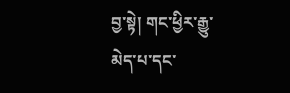བྱ་སྟེ། གང་ཕྱིར་རྒྱུ་མེད་པ་དང་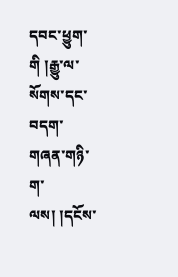དབང་ཕྱུག་གི །རྒྱུ་ལ་སོགས་དང་བདག་གཞན་གཉི་ག་ལས། །དངོས་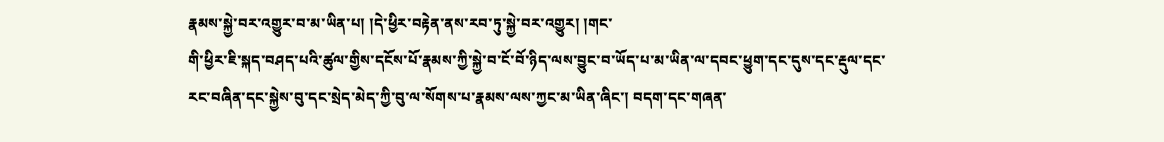རྣམས་སྐྱེ་བར་འགྱུར་བ་མ་ཡིན་པ། །དེ་ཕྱིར་བརྟེན་ནས་རབ་ཏུ་སྐྱེ་བར་འགྱུར། །གང་
གི་ཕྱིར་ཇི་སྐད་བཤད་པའི་ཚུལ་གྱིས་དངོས་པོ་རྣམས་ཀྱི་སྐྱེ་བ་ངོ་བོ་ཉིད་ལས་བྱུང་བ་ཡོད་པ་མ་ཡིན་ལ་དབང་ཕྱུག་དང་དུས་དང་རྡུལ་དང་རང་བཞིན་དང་སྐྱེས་བུ་དང་སྲེད་མེད་ཀྱི་བུ་ལ་སོགས་པ་རྣམས་ལས་ཀྱང་མ་ཡིན་ཞིང་། བདག་དང་གཞན་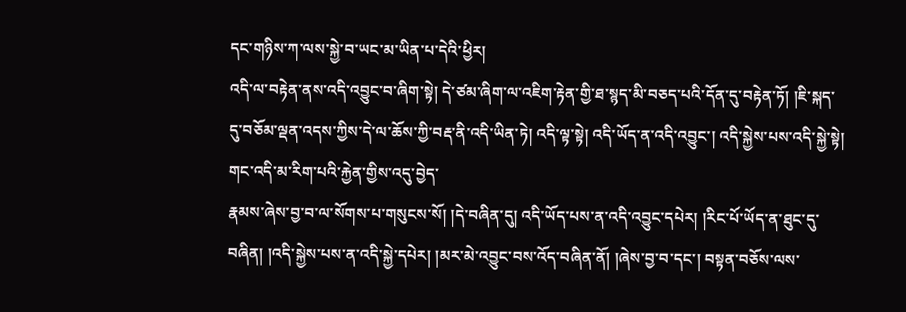དང་གཉིས་ཀ་ལས་སྐྱེ་བ་ཡང་མ་ཡིན་པ་དེའི་ཕྱིར།
འདི་ལ་བརྟེན་ནས་འདི་འབྱུང་བ་ཞིག་སྟེ། དེ་ཙམ་ཞིག་ལ་འཇིག་རྟེན་གྱི་ཐ་སྙད་མི་བཅད་པའི་དོན་དུ་བརྟེན་ཏོ། །ཇི་སྐད་དུ་བཅོམ་ལྡན་འདས་ཀྱིས་དེ་ལ་ཆོས་ཀྱི་བརྡ་ནི་འདི་ཡིན་ཏེ། འདི་ལྟ་སྟེ། འདི་ཡོད་ན་འདི་འབྱུང་། འདི་སྐྱེས་པས་འདི་སྐྱེ་སྟེ། གང་འདི་མ་རིག་པའི་རྐྱེན་གྱིས་འདུ་བྱེད་
རྣམས་ཞེས་བྱ་བ་ལ་སོགས་པ་གསུངས་སོ། །དེ་བཞིན་དུ། འདི་ཡོད་པས་ན་འདི་འབྱུང་དཔེར། །རིང་པོ་ཡོད་ན་ཐུང་དུ་བཞིན། །འདི་སྐྱེས་པས་ན་འདི་སྐྱེ་དཔེར། །མར་མེ་འབྱུང་བས་འོད་བཞིན་ནོ། །ཞེས་བྱ་བ་དང་། བསྟན་བཅོས་ལས་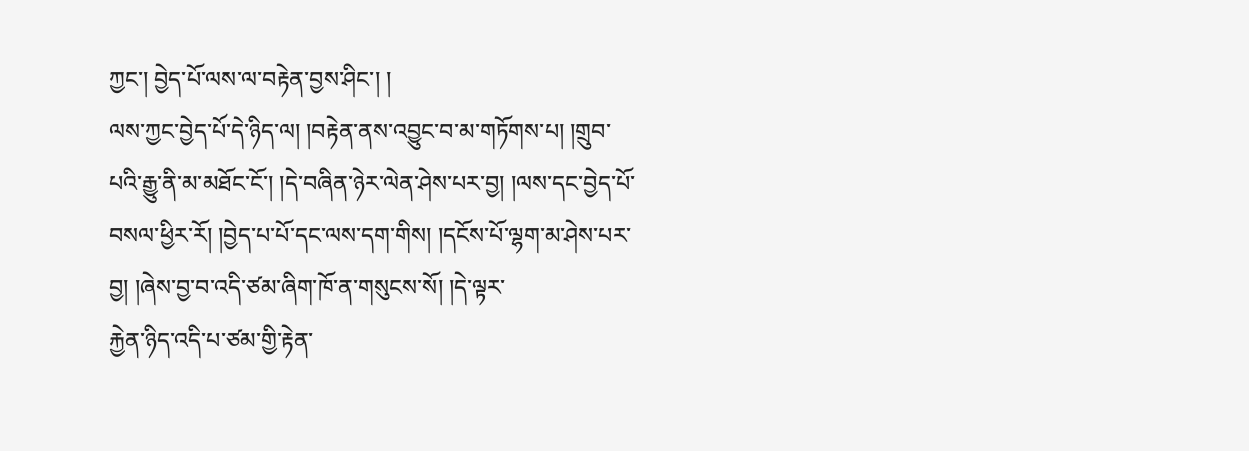ཀྱང་། བྱེད་པོ་ལས་ལ་བརྟེན་བྱས་ཤིང་། །
ལས་ཀྱང་བྱེད་པོ་དེ་ཉིད་ལ། །བརྟེན་ནས་འབྱུང་བ་མ་གཏོགས་པ། །གྲུབ་པའི་རྒྱུ་ནི་མ་མཐོང་ངོ་། །དེ་བཞིན་ཉེར་ལེན་ཤེས་པར་བྱ། །ལས་དང་བྱེད་པོ་བསལ་ཕྱིར་རོ། །བྱེད་པ་པོ་དང་ལས་དག་གིས། །དངོས་པོ་ལྷག་མ་ཤེས་པར་བྱ། །ཞེས་བྱ་བ་འདི་ཙམ་ཞིག་ཁོ་ན་གསུངས་སོ། །དེ་ལྟར་
རྐྱེན་ཉིད་འདི་པ་ཙམ་གྱི་རྟེན་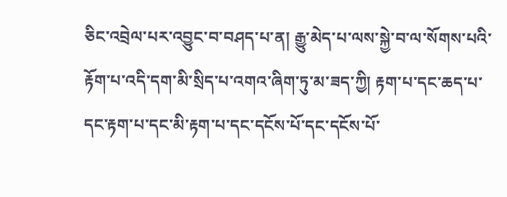ཅིང་འབྲེལ་པར་འབྱུང་བ་བཤད་པ་ན། རྒྱུ་མེད་པ་ལས་སྐྱེ་བ་ལ་སོགས་པའི་རྟོག་པ་འདི་དག་མི་སྲིད་པ་འགའ་ཞིག་ཏུ་མ་ཟད་ཀྱི། རྟག་པ་དང་ཆད་པ་དང་རྟག་པ་དང་མི་རྟག་པ་དང་དངོས་པོ་དང་དངོས་པོ་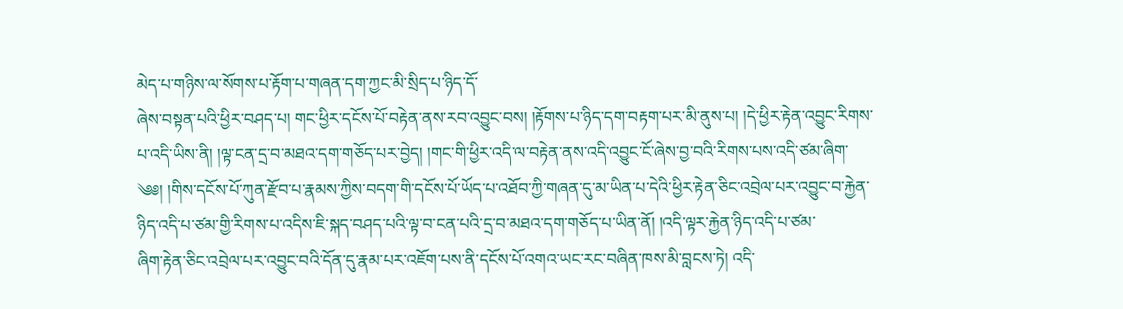མེད་པ་གཉིས་ལ་སོགས་པ་རྟོག་པ་གཞན་དག་ཀྱང་མི་སྲིད་པ་ཉིད་དོ་
ཞེས་བསྟན་པའི་ཕྱིར་བཤད་པ། གང་ཕྱིར་དངོས་པོ་བརྟེན་ནས་རབ་འབྱུང་བས། །རྟོགས་པ་ཉིད་དག་བརྟག་པར་མི་ནུས་པ། །དེ་ཕྱིར་རྟེན་འབྱུང་རིགས་པ་འདི་ཡིས་ནི། །ལྟ་ངན་དྲ་བ་མཐའ་དག་གཅོད་པར་བྱེད། །གང་གི་ཕྱིར་འདི་ལ་བརྟེན་ནས་འདི་འབྱུང་ངོ་ཞེས་བྱ་བའི་རིགས་པས་འདི་ཙམ་ཞིག་
༄༅། །གིས་དངོས་པོ་ཀུན་རྫོབ་པ་རྣམས་ཀྱིས་བདག་གི་དངོས་པོ་ཡོད་པ་འཐོབ་ཀྱི་གཞན་དུ་མ་ཡིན་པ་དེའི་ཕྱིར་རྟེན་ཅིང་འབྲེལ་པར་འབྱུང་བ་རྐྱེན་ཉིད་འདི་པ་ཙམ་གྱི་རིགས་པ་འདིས་ཇི་སྐད་བཤད་པའི་ལྟ་བ་ངན་པའི་དྲ་བ་མཐའ་དག་གཅོད་པ་ཡིན་ནོ། །འདི་ལྟར་རྐྱེན་ཉིད་འདི་པ་ཙམ་
ཞིག་རྟེན་ཅིང་འབྲེལ་པར་འབྱུང་བའི་དོན་དུ་རྣམ་པར་འཇོག་པས་ནི་དངོས་པོ་འགའ་ཡང་རང་བཞིན་ཁས་མི་བླངས་ཏེ། འདི་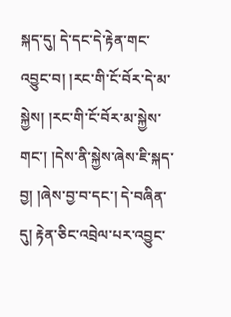སྐད་དུ། དེ་དང་དེ་རྟེན་གང་འབྱུང་བ། །རང་གི་ངོ་བོར་དེ་མ་སྐྱེས། །རང་གི་ངོ་བོར་མ་སྐྱེས་གང་། །དེས་ནི་སྐྱེས་ཞེས་ཇི་སྐད་བྱ། །ཞེས་བྱ་བ་དང་། དེ་བཞིན་དུ། རྟེན་ཅིང་འབྲེལ་པར་འབྱུང་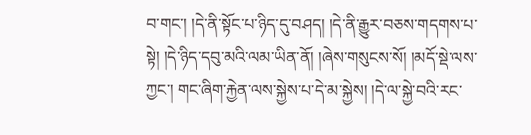བ་གང་། །དེ་ནི་སྟོང་པ་ཉིད་དུ་བཤད། །དེ་ནི་རྒྱུར་བཅས་གདགས་པ་སྟེ། །དེ་ཉིད་དབུ་མའི་ལམ་ཡིན་ནོ། །ཞེས་གསུངས་སོ། །མདོ་སྡེ་ལས་ཀྱང་། གང་ཞིག་རྐྱེན་ལས་སྐྱེས་པ་དེ་མ་སྐྱེས། །དེ་ལ་སྐྱེ་བའི་རང་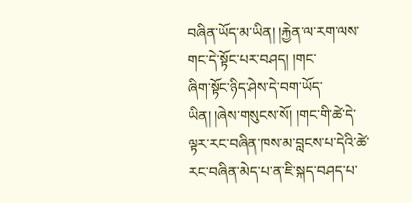བཞིན་ཡོད་མ་ཡིན། །རྐྱེན་ལ་རག་ལས་གང་དེ་སྟོང་པར་བཤད། །གང་
ཞིག་སྟོང་ཉིད་ཤེས་དེ་བག་ཡོད་ཡིན། །ཞེས་གསུངས་སོ། །གང་གི་ཚེ་དེ་ལྟར་རང་བཞིན་ཁས་མ་བླངས་པ་དེའི་ཚེ་རང་བཞིན་མེད་པ་ན་ཇི་སྐད་བཤད་པ་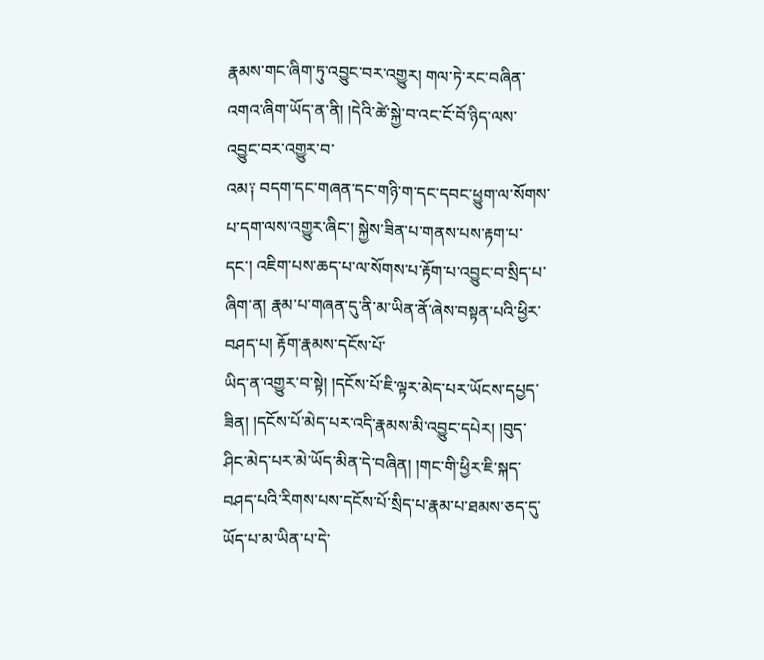རྣམས་གང་ཞིག་ཏུ་འབྱུང་བར་འགྱུར། གལ་ཏེ་རང་བཞིན་འགའ་ཞིག་ཡོད་ན་ནི། །དེའི་ཚེ་སྐྱེ་བ་འང་ངོ་བོ་ཉིད་ལས་འབྱུང་བར་འགྱུར་བ་
འམ༑ བདག་དང་གཞན་དང་གཉི་ག་དང་དབང་ཕྱུག་ལ་སོགས་པ་དག་ལས་འགྱུར་ཞིང་། སྐྱེས་ཟིན་པ་གནས་པས་རྟག་པ་དང་། འཇིག་པས་ཆད་པ་ལ་སོགས་པ་རྟོག་པ་འབྱུང་བ་སྲིད་པ་ཞིག་ན། རྣམ་པ་གཞན་དུ་ནི་མ་ཡིན་ནོ་ཞེས་བསྟན་པའི་ཕྱིར་བཤད་པ། རྟོག་རྣམས་དངོས་པོ་
ཡིད་ན་འགྱུར་བ་སྟེ། །དངོས་པོ་ཇི་ལྟར་མེད་པར་ཡོངས་དཔྱད་ཟིན། །དངོས་པོ་མེད་པར་འདི་རྣམས་མི་འབྱུང་དཔེར། །བུད་ཤིང་མེད་པར་མེ་ཡོད་མིན་དེ་བཞིན། །གང་གི་ཕྱིར་ཇི་སྐད་བཤད་པའི་རིགས་པས་དངོས་པོ་སྲིད་པ་རྣམ་པ་ཐམས་ཅད་དུ་ཡོད་པ་མ་ཡིན་པ་དེ་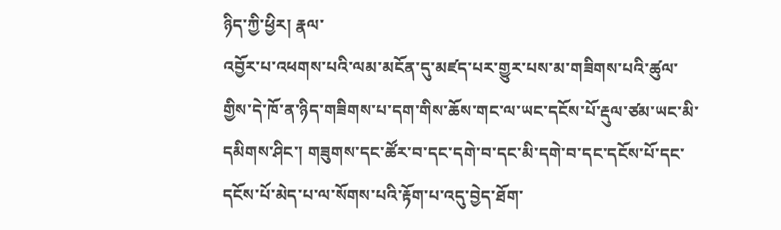ཉིད་ཀྱི་ཕྱིར། རྣལ་
འབྱོར་པ་འཕགས་པའི་ལམ་མངོན་དུ་མཛད་པར་གྱུར་པས་མ་གཟིགས་པའི་ཚུལ་གྱིས་དེ་ཁོ་ན་ཉིད་གཟིགས་པ་དག་གིས་ཆོས་གང་ལ་ཡང་དངོས་པོ་རྡུལ་ཙམ་ཡང་མི་དམིགས་ཤིང་། གཟུགས་དང་ཚོར་བ་དང་དགེ་བ་དང་མི་དགེ་བ་དང་དངོས་པོ་དང་དངོས་པོ་མེད་པ་ལ་སོགས་པའི་རྟོག་པ་འདུ་བྱེད་ཐོག་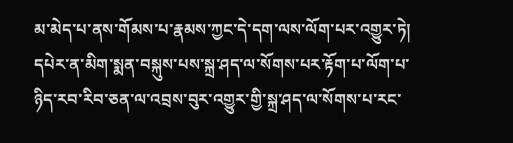མ་མེད་པ་ནས་གོམས་པ་རྣམས་ཀྱང་དེ་དག་ལས་ལོག་པར་འགྱུར་ཏེ། དཔེར་ན་མིག་སྨན་བསྐུས་པས་སྐྲ་ཤད་ལ་སོགས་པར་རྟོག་པ་ལོག་པ་ཉིད་རབ་རིབ་ཅན་ལ་འབྲས་བུར་འགྱུར་གྱི་སྐྲ་ཤད་ལ་སོགས་པ་རང་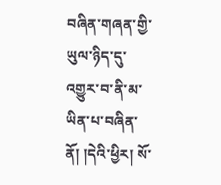བཞིན་གཞན་གྱི་ཡུལ་ཉིད་དུ་འགྱུར་བ་ནི་མ་ཡིན་པ་བཞིན་ནོ། །དེའི་ཕྱིར། སོ་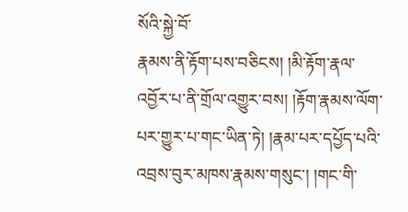སོའི་སྐྱེ་བོ་
རྣམས་ནི་རྟོག་པས་བཅིངས། །མི་རྟོག་རྣལ་འབྱོར་པ་ནི་གྲོལ་འགྱུར་བས། །རྟོག་རྣམས་ལོག་པར་གྱུར་པ་གང་ཡིན་ཏེ། །རྣམ་པར་དཔྱོད་པའི་འབྲས་བུར་མཁས་རྣམས་གསུང་། །གང་གི་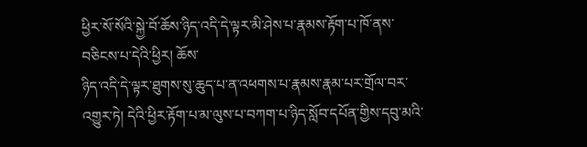ཕྱིར་སོ་སོའི་སྐྱེ་བོ་ཆོས་ཉིད་འདི་དེ་ལྟར་མི་ཤེས་པ་རྣམས་རྟོག་པ་ཁོ་ནས་བཅིངས་པ་དེའི་ཕྱིར། ཆོས་
ཉིད་འདི་དེ་ལྟར་ཐུགས་སུ་ཆུད་པ་ན་འཕགས་པ་རྣམས་རྣམ་པར་གྲོལ་བར་འགྱུར་ཏེ། དེའི་ཕྱིར་རྟོག་པ་མ་ལུས་པ་བཀག་པ་ཉིད་སློབ་དཔོན་གྱིས་དབུ་མའི་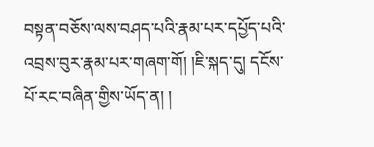བསྟན་བཅོས་ལས་བཤད་པའི་རྣམ་པར་དཔྱོད་པའི་འབྲས་བུར་རྣམ་པར་གཞག་གོ། །ཇི་སྐད་དུ། དངོས་པོ་རང་བཞིན་གྱིས་ཡོད་ན། །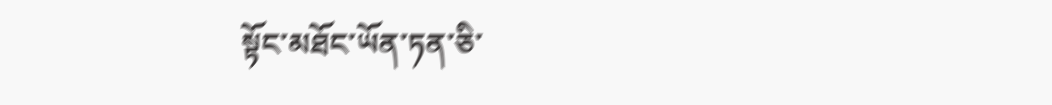སྟོང་མཐོང་ཡོན་ཏན་ཅི་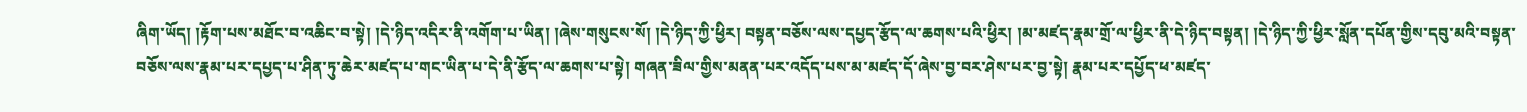ཞིག་ཡོད། །རྟོག་པས་མཐོང་བ་འཆིང་བ་སྟེ། །དེ་ཉིད་འདིར་ནི་འགོག་པ་ཡིན། །ཞེས་གསུངས་སོ། །དེ་ཉིད་ཀྱི་ཕྱིར། བསྟན་བཅོས་ལས་དཔྱད་རྩོད་ལ་ཆགས་པའི་ཕྱིར། །མ་མཛད་རྣམ་གྲོ་ལ་ཕྱིར་ནི་དེ་ཉིད་བསྟན། །དེ་ཉིད་ཀྱི་ཕྱིར་སློན་དཔོན་གྱིས་དབུ་མའི་བསྟན་
བཅོས་ལས་རྣམ་པར་དཔྱད་པ་ཤིན་ཏུ་ཆེར་མཛད་པ་གང་ཡིན་པ་དེ་ནི་རྩོད་ལ་ཆགས་པ་སྟེ། གཞན་ཟིལ་གྱིས་མནན་པར་འདོད་པས་མ་མཛད་དོ་ཞེས་བྱ་བར་ཤེས་པར་བྱ་སྟེ། རྣམ་པར་དཔྱོད་ཕ་མཛད་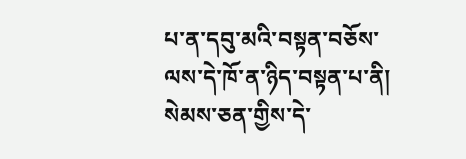པ་ན་དབུ་མའི་བསྟན་བཅོས་ལས་དེ་ཁོ་ན་ཉིད་བསྟན་པ་ནི། སེམས་ཅན་གྱིས་དེ་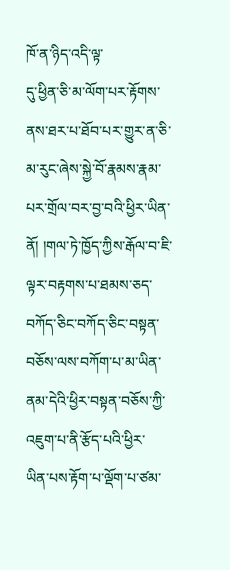ཁོ་ན་ཉིད་འདི་ལྟ་
དུ་ཕྱིན་ཅི་མ་ལོག་པར་རྟོགས་ནས་ཐར་པ་ཐོབ་པར་གྱུར་ན་ཅི་མ་རུང་ཞེས་སྐྱེ་བོ་རྣམས་རྣམ་པར་གྲོལ་བར་བྱ་བའི་ཕྱིར་ཡིན་ནོ། །གལ་ཏེ་ཁྱོད་ཀྱིས་རྒོལ་བ་ཇི་ལྟར་བརྟགས་པ་ཐམས་ཅད་བཀོད་ཅིང་བཀོད་ཅིང་བསྟན་བཅོས་ལས་བཀོག་པ་མ་ཡིན་ནམ་དེའི་ཕྱིར་བསྟན་བཅོས་ཀྱི་འཇུག་པ་ནི་རྩོད་པའི་ཕྱིར་
ཡིན་པས་རྟོག་པ་ལྡོག་པ་ཙམ་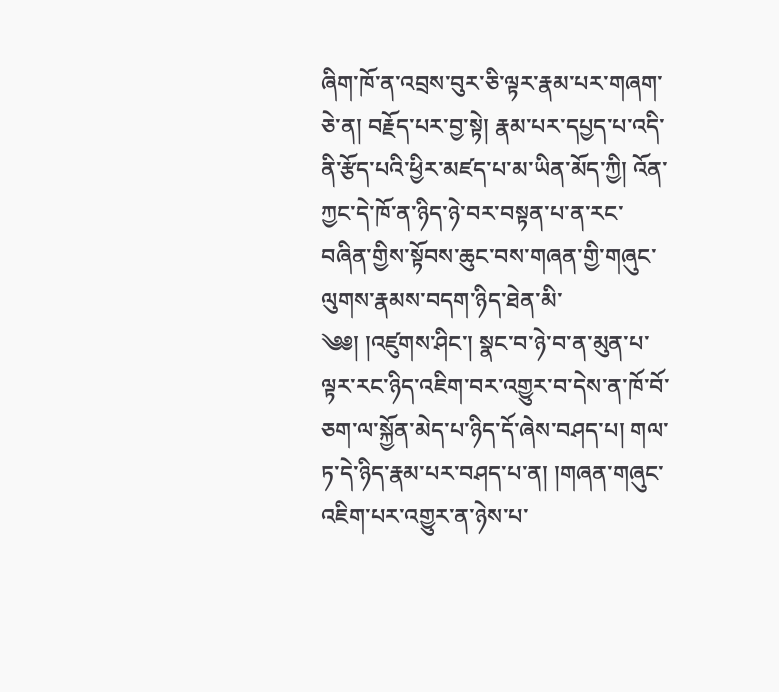ཞིག་ཁོ་ན་འབྲས་བུར་ཅི་ལྟར་རྣམ་པར་གཞག་ཅེ་ན། བརྗོད་པར་བྱ་སྟེ། རྣམ་པར་དཔྱད་པ་འདི་ནི་རྩོད་པའི་ཕྱིར་མཛད་པ་མ་ཡིན་མོད་ཀྱི། འོན་ཀྱང་དེ་ཁོ་ན་ཉིད་ཉེ་བར་བསྟན་པ་ན་རང་བཞིན་གྱིས་སྟོབས་ཆུང་བས་གཞན་གྱི་གཞུང་ལུགས་རྣམས་བདག་ཉིད་ཐེན་མི་
༄༅། །འཛུགས་ཤིང་། སྣང་བ་ཉེ་བ་ན་མུན་པ་ལྟར་རང་ཉིད་འཇིག་བར་འགྱུར་བ་དེས་ན་ཁོ་བོ་ཅག་ལ་སྐྱོན་མེད་པ་ཉིད་དོ་ཞེས་བཤད་པ། གལ་ཏ་དེ་ཉིད་རྣམ་པར་བཤད་པ་ན། །གཞན་གཞུང་འཇིག་པར་འགྱུར་ན་ཉེས་པ་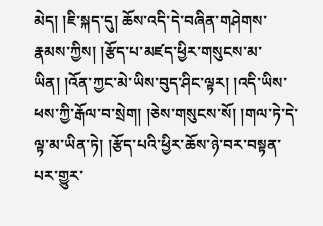མེད། །ཇི་སྐད་དུ། ཆོས་འདི་དེ་བཞིན་གཤེགས་
རྣམས་ཀྱིས། །རྩོད་པ་མཛད་ཕྱིར་གསུངས་མ་ཡིན། །འོན་ཀྱང་མེ་ཡིས་བུད་ཤིང་ལྟར། །འདི་ཡིས་ཕས་ཀྱི་རྒོལ་བ་སྲེག། །ཅེས་གསུངས་སོ། །གལ་ཏེ་དེ་ལྟ་མ་ཡིན་ཏེ། །རྩོད་པའི་ཕྱིར་ཆོས་ཉེ་བར་བསྟན་པར་གྱུར་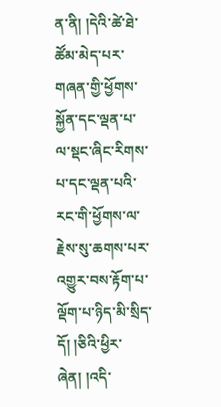ན་ནི། །དེའི་ཚེ་ཐེ་ཚོམ་མེད་པར་གཞན་གྱི་ཕྱོགས་སྐྱོན་དང་ལྡན་པ་
ལ་སྡང་ཞིང་རིགས་པ་དང་ལྡན་པའི་རང་གི་ཕྱོགས་ལ་རྗེས་སུ་ཆགས་པར་འགྱུར་བས་རྟོག་པ་ལྡོག་པ་ཉིད་མི་སྲིད་དོ། །ཅིའི་ཕྱིར་ཞེན། །འདི་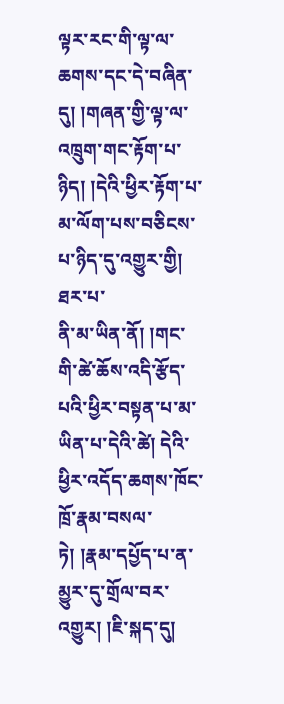ལྟར་རང་གི་ལྟ་ལ་ཆགས་དང་དེ་བཞིན་དུ། །གཞན་གྱི་ལྟ་ལ་འཁྲུག་གང་རྟོག་པ་ཉིད། །དེའི་ཕྱིར་རྟོག་པ་མ་ལོག་པས་བཅིངས་པ་ཉིད་དུ་འགྱུར་གྱི། ཐར་པ་
ནི་མ་ཡིན་ནོ། །གང་གི་ཚེ་ཆོས་འདི་རྩོད་པའི་ཕྱིར་བསྟན་པ་མ་ཡིན་པ་དེའི་ཚེ། དེའི་ཕྱིར་འདོད་ཆགས་ཁོང་ཁྲོ་རྣམ་བསལ་ཏེ། །རྣམ་དཔྱོད་པ་ན་མྱུར་དུ་གྲོལ་བར་འགྱུར། །ཇི་སྐད་དུ།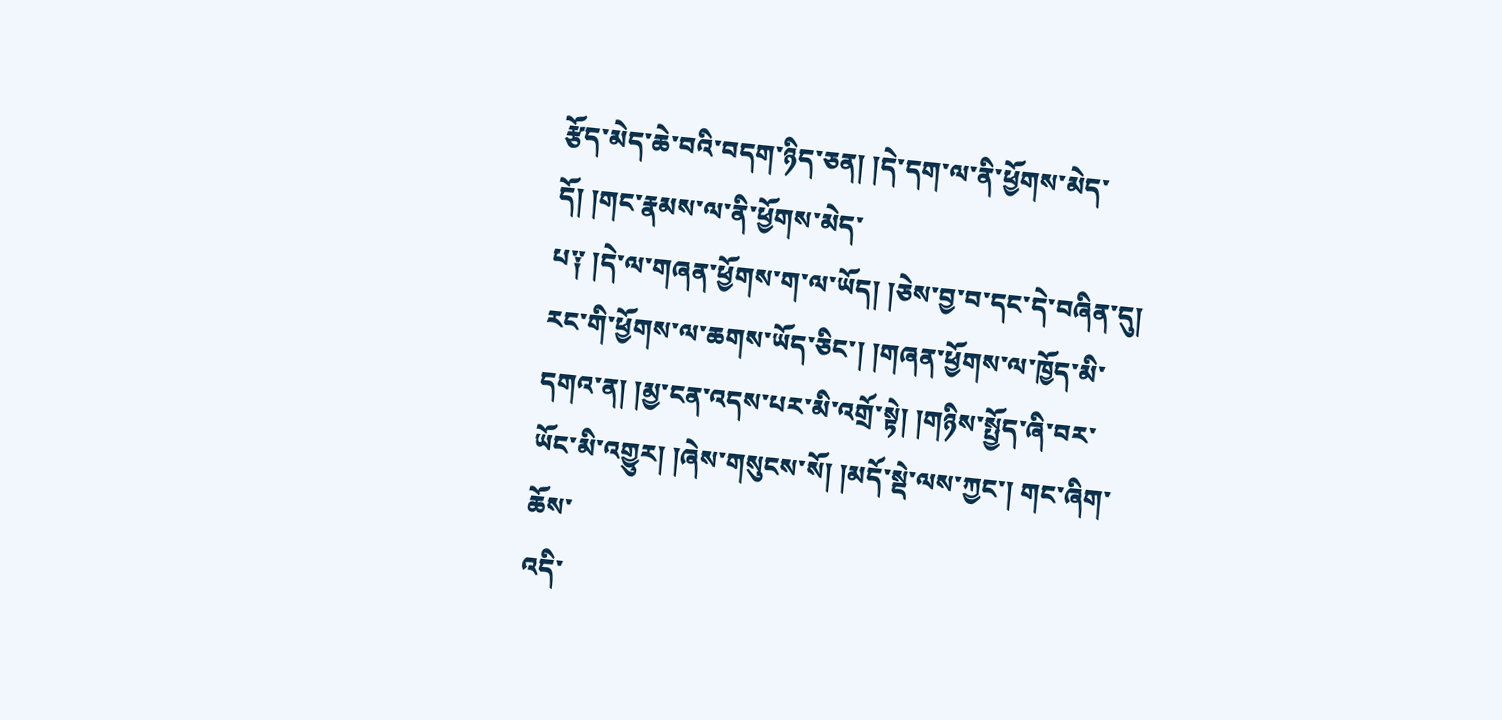རྩོད་མེད་ཆེ་བའི་བདག་ཉིད་ཅན། །དེ་དག་ལ་ནི་ཕྱོགས་མེད་དོ། །གང་རྣམས་ལ་ནི་ཕྱོགས་མེད་
པ༑ །དེ་ལ་གཞན་ཕྱོགས་ག་ལ་ཡོད། །ཅེས་བྱ་བ་དང་དེ་བཞིན་དུ། རང་གི་ཕྱོགས་ལ་ཆགས་ཡོད་ཅིང་། །གཞན་ཕྱོགས་ལ་ཁྱོད་མི་དགའ་ན། །མྱ་ངན་འདས་པར་མི་འགྲོ་སྟེ། །གཉིས་སྤྱོད་ཞི་བར་ཡོང་མི་འགྱུར། །ཞེས་གསུངས་སོ། །མདོ་སྡེ་ལས་ཀྱང་། གང་ཞིག་ཆོས་
འདི་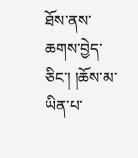ཐོས་ནས་ཆགས་བྱེད་ཅིང་། །ཆོས་མ་ཡིན་པ་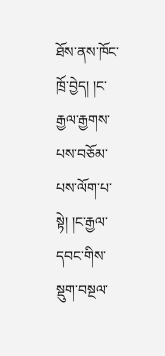ཐོས་ནས་ཁོང་ཁྲོ་བྱེད། །ང་རྒྱལ་རྒྱགས་པས་བཅོམ་པས་ལོག་པ་སྟེ། །ང་རྒྱལ་དབང་གིས་སྡུག་བསྔལ་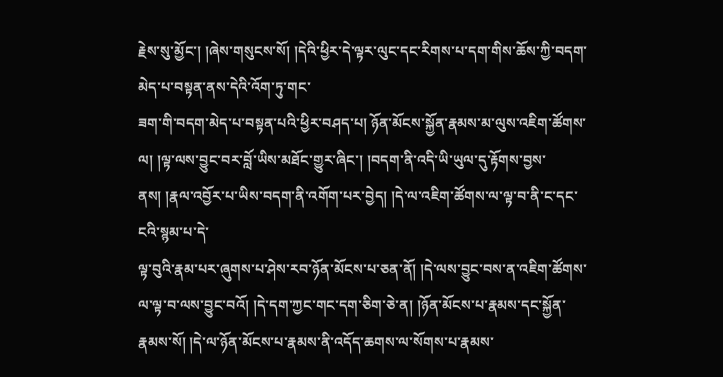རྗེས་སུ་མྱོང་། །ཞེས་གསུངས་སོ། །དེའི་ཕྱིར་དེ་ལྟར་ལུང་དང་རིགས་པ་དག་གིས་ཆོས་ཀྱི་བདག་མེད་པ་བསྟན་ནས་དེའི་འོག་ཏུ་གང་
ཟག་གི་བདག་མེད་པ་བསྟན་པའི་ཕྱིར་བཤད་པ། ཉོན་མོངས་སྐྱོན་རྣམས་མ་ལུས་འཇིག་ཚོགས་ལ། །ལྟ་ལས་བྱུང་བར་བློ་ཡིས་མཐོང་གྱུར་ཞིང་། །བདག་ནི་འདི་ཡི་ཡུལ་དུ་རྟོགས་བྱས་ནས། །རྣལ་འབྱོར་པ་ཡིས་བདག་ནི་འགོག་པར་བྱེད། །དེ་ལ་འཇིག་ཚོགས་ལ་ལྟ་བ་ནི་ང་དང་ངའི་སྙམ་པ་དེ་
ལྟ་བུའི་རྣམ་པར་ཞུགས་པ་ཤེས་རབ་ཉོན་མོངས་པ་ཅན་ནོ། །དེ་ལས་བྱུང་བས་ན་འཇིག་ཚོགས་ལ་ལྟ་བ་ལས་བྱུང་བའོ། །དེ་དག་ཀྱང་གང་དག་ཅིག་ཅེ་ན། །ཉོན་མོངས་པ་རྣམས་དང་སྐྱོན་རྣམས་སོ། །དེ་ལ་ཉོན་མོངས་པ་རྣམས་ནི་འདོད་ཆགས་ལ་སོགས་པ་རྣམས་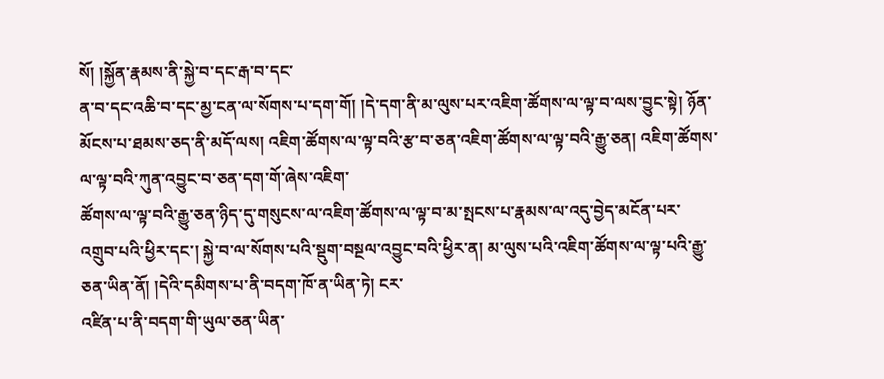སོ། །སྐྱོན་རྣམས་ནི་སྐྱེ་བ་དང་རྒ་བ་དང་
ན་བ་དང་འཆི་བ་དང་མྱ་ངན་ལ་སོགས་པ་དག་གོ། །དེ་དག་ནི་མ་ལུས་པར་འཇིག་ཚོགས་ལ་ལྟ་བ་ལས་བྱུང་སྟེ། ཉོན་མོངས་པ་ཐམས་ཅད་ནི་མདོ་ལས། འཇིག་ཚོགས་ལ་ལྟ་བའི་རྩ་བ་ཅན་འཇིག་ཚོགས་ལ་ལྟ་བའི་རྒྱུ་ཅན། འཇིག་ཚོགས་ལ་ལྟ་བའི་ཀུན་འབྱུང་བ་ཅན་དག་གོ་ཞེས་འཇིག་
ཚོགས་ལ་ལྟ་བའི་རྒྱུ་ཅན་ཉིད་དུ་གསུངས་ལ་འཇིག་ཚོགས་ལ་ལྟ་བ་མ་སྤངས་པ་རྣམས་ལ་འདུ་བྱེད་མངོན་པར་འགྲུབ་པའི་ཕྱིར་དང་། སྐྱེ་བ་ལ་སོགས་པའི་སྡུག་བསྔལ་འབྱུང་བའི་ཕྱིར་ན། མ་ལུས་པའི་འཇིག་ཚོགས་ལ་ལྟ་པའི་རྒྱུ་ཅན་ཡིན་ནོ། །དེའི་དམིགས་པ་ནི་བདག་ཁོ་ན་ཡིན་ཏེ། ངར་
འཛིན་པ་ནི་བདག་གི་ཡུལ་ཅན་ཡིན་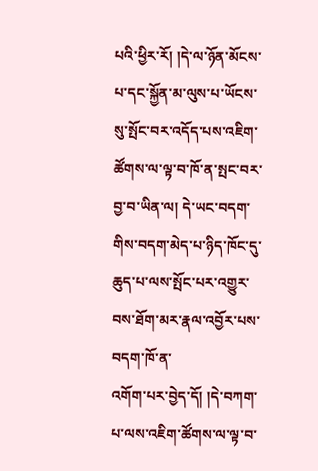པའི་ཕྱིར་རོ། །དེ་ལ་ཉོན་མོངས་པ་དང་སྐྱོན་མ་ལུས་པ་ཡོངས་སུ་སྤོང་བར་འདོད་པས་འཇིག་ཚོགས་ལ་ལྟ་བ་ཁོ་ན་སྤང་བར་བྱ་བ་ཡིན་ལ། དེ་ཡང་བདག་གིས་བདག་མེད་པ་ཉིད་ཁོང་དུ་ཆུད་པ་ལས་སྤོང་པར་འགྱུར་བས་ཐོག་མར་རྣལ་འབྱོར་པས་བདག་ཁོ་ན་
འགོག་པར་བྱེད་དོ། །དེ་བཀག་པ་ལས་འཇིག་ཚོགས་ལ་ལྟ་བ་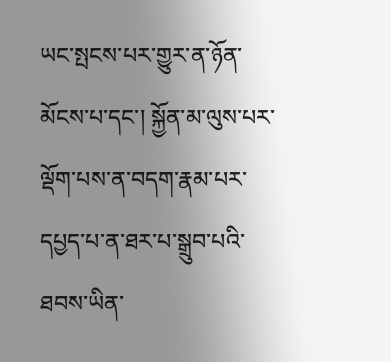ཡང་སྤངས་པར་གྱུར་ན་ཉོན་མོངས་པ་དང་། སྐྱོན་མ་ལུས་པར་ལྡོག་པས་ན་བདག་རྣམ་པར་དཔྱད་པ་ན་ཐར་པ་སྒྲུབ་པའི་ཐབས་ཡིན་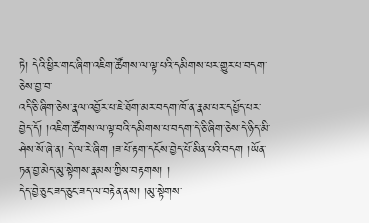ཏེ། དེའི་ཕྱིར་གང་ཞིག་འཇིག་ཚོགས་ལ་ལྟ་པའི་དམིགས་པར་གྱུར་པ་བདག་ཅེས་བྱ་བ་
འདི་ཅི་ཞིག་ཅེས་རྣལ་འབྱོར་པ་ཇེ་ཐོག་མར་བདག་ཁོ་ན་རྣམ་པར་དཔྱོད་པར་བྱེད་དོ། །འཇིག་ཚོགས་ལ་ལྟ་བའི་དམིགས་པ་བདག་དེ་ཅི་ཞིག་ཅེས་དེ་ཉིད་མི་ཤེས་སོ་ཞེ་ན། དེ་ལ་རེ་ཞིག །ཟ་པོ་རྟག་དངོས་བྱེད་པོ་མིན་པའི་བདག །ཡོན་ཏན་བྱ་མེད་མུ་སྟེགས་རྣམས་ཀྱིས་བརྟགས། །
དེད་བྱེ་ཅུང་ཟད་ཅུང་ཟད་ལ་བརྟེན་ནས། །མུ་སྟེགས་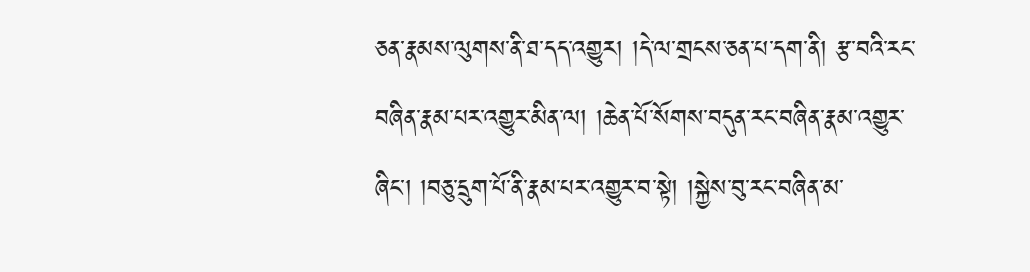ཅན་རྣམས་ལུགས་ནི་ཐ་དད་འགྱུར། །དེ་ལ་གྲངས་ཅན་པ་དག་ནི། རྩ་བའི་རང་བཞིན་རྣམ་པར་འགྱུར་མིན་ལ། །ཆེན་པོ་སོགས་བདུན་རང་བཞིན་རྣམ་འགྱུར་ཞིང་། །བཅུ་དྲུག་པོ་ནི་རྣམ་པར་འགྱུར་བ་སྟེ། །སྐྱེས་བུ་རང་བཞིན་མ་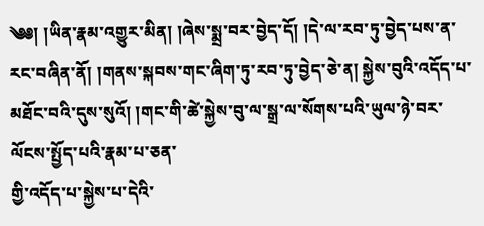༄༅། །ཡིན་རྣམ་འགྱུར་མིན། །ཞེས་སྨྲ་བར་བྱེད་དོ། །དེ་ལ་རབ་ཏུ་བྱེད་པས་ན་རང་བཞིན་ནོ། །གནས་སྐབས་གང་ཞིག་ཏུ་རབ་ཏུ་བྱེད་ཅེ་ན། སྐྱེས་བུའི་འདོད་པ་མཐོང་བའི་དུས་སུའོ། །གང་གི་ཚེ་སྐྱེས་བུ་ལ་སྒྲ་ལ་སོགས་པའི་ཡུལ་ཉེ་བར་ལོངས་སྤྱོད་པའི་རྣམ་པ་ཅན་
གྱི་འདོད་པ་སྐྱེས་པ་དེའི་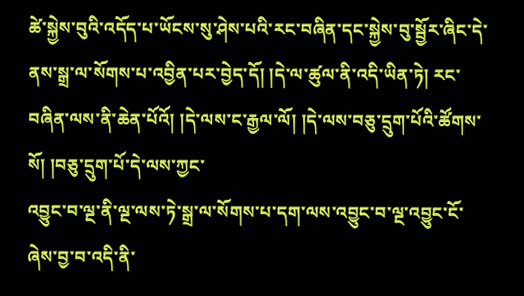ཚེ་སྐྱེས་བུའི་འདོད་པ་ཡོངས་སུ་ཤེས་པའི་རང་བཞིན་དང་སྐྱེས་བུ་སྦྱོར་ཞིང་དེ་ནས་སྒྲ་ལ་སོགས་པ་འབྱིན་པར་བྱེད་དོ། །དེ་ལ་ཚུལ་ནི་འདི་ཡིན་ཏེ། རང་བཞིན་ལས་ནི་ཆེན་པོའོ། །དེ་ལས་ང་རྒྱལ་ལོ། །དེ་ལས་བཅུ་དྲུག་པོའི་ཚོགས་སོ། །བཅུ་དྲུག་པོ་དེ་ལས་ཀྱང་
འབྱུང་བ་ལྔ་ནི་ལྔ་ལས་ཏེ་སྒྲ་ལ་སོགས་པ་དག་ལས་འབྱུང་བ་ལྔ་འབྱུང་ངོ་ཞེས་བྱ་བ་འདི་ནི་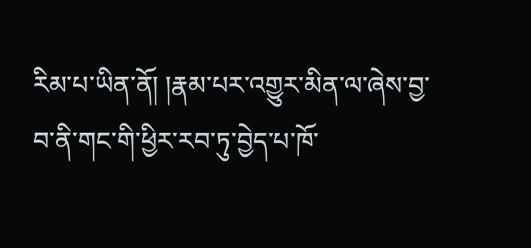རིམ་པ་ཡིན་ནོ། །རྣམ་པར་འགྱུར་མིན་ལ་ཞེས་བྱ་བ་ནི་གང་གི་ཕྱིར་རབ་ཏུ་བྱེད་པ་ཁོ་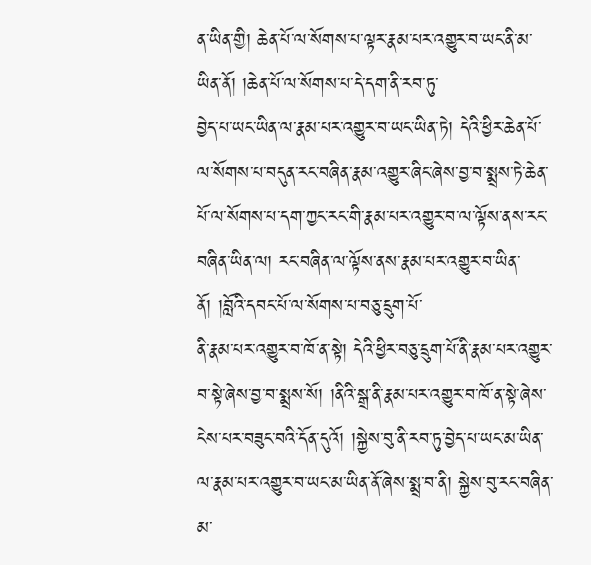ན་ཡིན་གྱི། ཆེན་པོ་ལ་སོགས་པ་ལྟར་རྣམ་པར་འགྱུར་བ་ཡང་ནི་མ་ཡིན་ནོ། །ཆེན་པོ་ལ་སོགས་པ་དེ་དག་ནི་རབ་ཏུ་
བྱེད་པ་ཡང་ཡིན་ལ་རྣམ་པར་འགྱུར་བ་ཡང་ཡིན་ཏེ། དེའི་ཕྱིར་ཆེན་པོ་ལ་སོགས་པ་བདུན་རང་བཞིན་རྣམ་འགྱུར་ཞིང་ཞེས་བྱ་བ་སྨྲས་ཏེ་ཆེན་པོ་ལ་སོགས་པ་དག་ཀྱང་རང་གི་རྣམ་པར་འགྱུར་བ་ལ་ལྟོས་ནས་རང་བཞིན་ཡིན་ལ། རང་བཞིན་ལ་ལྟོས་ནས་རྣམ་པར་འགྱུར་བ་ཡིན་ནོ། །བློའི་དབང་པོ་ལ་སོགས་པ་བཅུ་དྲུག་པོ་
ནི་རྣམ་པར་འགྱུར་བ་ཁོ་ན་སྟེ། དེའི་ཕྱིར་བཅུ་དྲུག་པོ་ནི་རྣམ་པར་འགྱུར་བ་སྟེ་ཞེས་བྱ་བ་སྨྲས་སོ། །ནིའི་སྒྲ་ནི་རྣམ་པར་འགྱུར་བ་ཁོ་ན་སྟེ་ཞེས་ངེས་པར་བཟུང་བའི་དོན་དུའོ། །སྐྱེས་བུ་ནི་རབ་ཏུ་བྱེད་པ་ཡང་མ་ཡིན་ལ་རྣམ་པར་འགྱུར་བ་ཡང་མ་ཡིན་ནོ་ཞེས་སྨྲ་བ་ནི། སྐྱེས་བུ་རང་བཞིན་མ་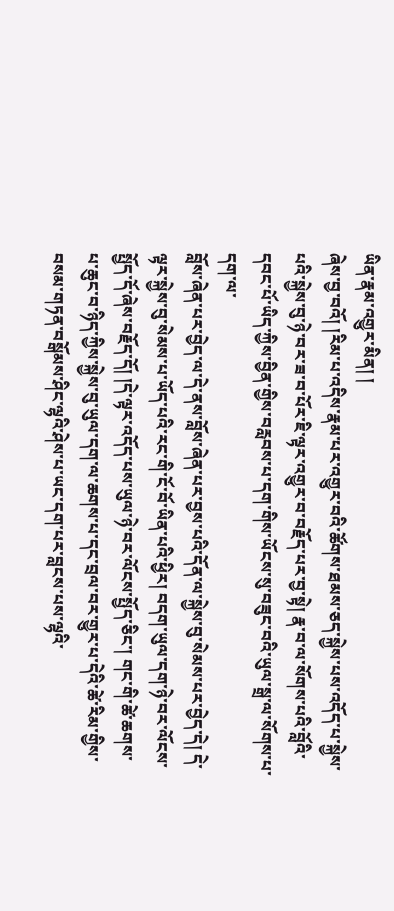ཡིན་རྣམ་འགྱུར་མིན། །
ཞེས་བྱ་བའོ། །རིམ་པ་འདིས་རྣམ་པར་འགྱུར་བའི་ཚོགས་ཐམས་ཅད་སྐྱེས་པས་འདོད་པ་སྐྱེས་པའི་སྐྱེས་བུ་ཉེ་བར་ཟ་བ་པོར་ཇི་ལྟར་འགྱུར་བ་བརྗོད་པར་བྱ་སྟེ། རྣ་བ་ལ་སོགས་པའི་བློའི་དབང་པོ་ཡིད་ཀྱིས་བྱིན་གྱིས་བརླབས་པ་དག་གིས་ཡོངས་སུ་བཟུང་བའི་ཡུལ་སྒྲ་ལ་སོགས་པ་དག་ལ་
བློས་ཞེན་པར་བྱེད་ལ་དེ་ནས་བློས་ཞེན་པར་བྱས་པའི་དོན་ལ་སྐྱེས་བུ་སེམས་པར་བྱེད་དེ། དེ་ལྟར་སྐྱེས་བུ་སེམས་པ་ཡོད་པའི་རང་གི་ངོ་བོ་ཡིན་པའི་ཕྱིར། བདག་ཡུལ་དག་ཉེ་བར་ལོངས་སྤྱོད་དོ་ཞེས་བརྗོད་དོ། །དེ་ལྟར་འདོད་པས་ཡུལ་ཉེ་བར་ལོངས་སྤྱོད་ཅིང་། གང་གི་ཚེ་ཆགས་
པ་ཆུང་བ་ཉིད་ཀྱིས་སྐྱེས་བུ་ཡུལ་དག་ལ་ཆགས་པ་དང་བྲལ་བར་གྱུར་པ་དེའི་ཚེ་རིམ་གྱིས་བསམ་གཏན་བསྒོམས་ཤིང་ལྷའི་ཤེས་པ་ཡང་དག་པར་བླངས་པས་ལྷའི་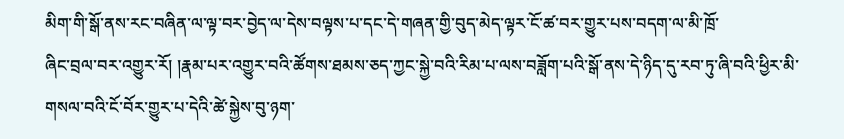མིག་གི་སྒོ་ནས་རང་བཞིན་ལ་ལྟ་བར་བྱེད་ལ་དེས་བལྟས་པ་དང་དེ་གཞན་གྱི་བུད་མེད་ལྟར་ངོ་ཚ་བར་གྱུར་པས་བདག་ལ་མི་ཁྲོ་
ཞིང་བྲལ་བར་འགྱུར་རོ། །རྣམ་པར་འགྱུར་བའི་ཚོགས་ཐམས་ཅད་ཀྱང་སྐྱེ་བའི་རིམ་པ་ལས་བཟློག་པའི་སྒོ་ནས་དེ་ཉིད་དུ་རབ་ཏུ་ཞི་བའི་ཕྱིར་མི་གསལ་བའི་ངོ་བོར་གྱུར་པ་དེའི་ཚེ་སྐྱེས་བུ་ཉག་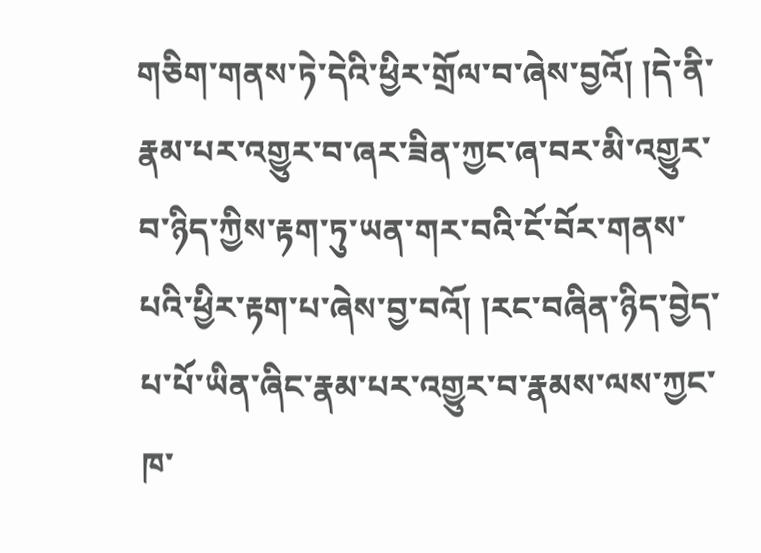གཅིག་གནས་ཏེ་དེའི་ཕྱིར་གྲོལ་བ་ཞེས་བྱའོ། །དེ་ནི་རྣམ་པར་འགྱུར་བ་ཞར་ཟིན་ཀྱང་ཞ་བར་མི་འགྱུར་
བ་ཉིད་ཀྱིས་རྟག་ཏུ་ཡན་གར་བའི་ངོ་བོར་གནས་པའི་ཕྱིར་རྟག་པ་ཞེས་བྱ་བའོ། །རང་བཞིན་ཉིད་བྱེད་པ་པོ་ཡིན་ཞིང་རྣམ་པར་འགྱུར་བ་རྣམས་ལས་ཀྱང་ཁ་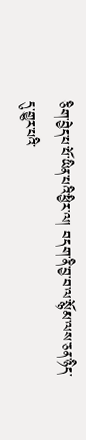ཅིག་བྱེད་པ་པོ་ཡིན་པའི་ཕྱིར་ལ། བདག་ནི་བྱ་བ་ལ་སྙོམ་ལས་ཅན་ཉིད་དུ་གྱུར་པའི་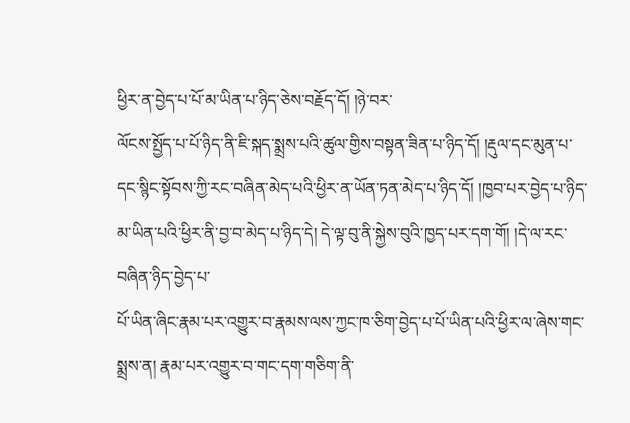ཕྱིར་ན་བྱེད་པ་པོ་མ་ཡིན་པ་ཉིད་ཅེས་བརྗོད་དོ། །ཉེ་བར་
ལོངས་སྤྱོད་པ་པོ་ཉིད་ནི་ཇི་སྐད་སྨྲས་པའི་ཚུལ་གྱིས་བསྟན་ཟིན་པ་ཉིད་དོ། །རྡུལ་དང་མུན་པ་དང་སྙིང་སྟོབས་ཀྱི་རང་བཞིན་མེད་པའི་ཕྱིར་ན་ཡོན་ཏན་མེད་པ་ཉིད་དོ། །ཁྱབ་པར་བྱེད་པ་ཉིད་མ་ཡིན་པའི་ཕྱིར་ནི་བྱ་བ་མེད་པ་ཉིད་དེ། དེ་ལྟ་བུ་ནི་སྐྱེས་བུའི་ཁྱད་པར་དག་གོ། །དེ་ལ་རང་བཞིན་ཉིད་བྱེད་པ་
པོ་ཡིན་ཞིང་རྣམ་པར་འགྱུར་བ་རྣམས་ལས་ཀྱང་ཁ་ཅིག་བྱེད་པ་པོ་ཡིན་པའི་ཕྱིར་ལ་ཞེས་གང་སྨྲས་ན། རྣམ་པར་འགྱུར་བ་གང་དག་གཅིག་ནི་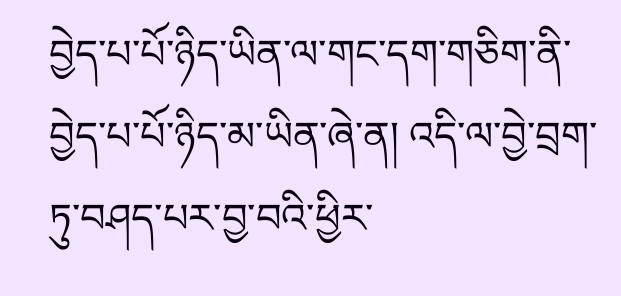བྱེད་པ་པོ་ཉིད་ཡིན་ལ་གང་དག་གཅིག་ནི་བྱེད་པ་པོ་ཉིད་མ་ཡིན་ཞེ་ན། འདི་ལ་བྱེ་བྲག་ཏུ་བཤད་པར་བྱ་བའི་ཕྱིར་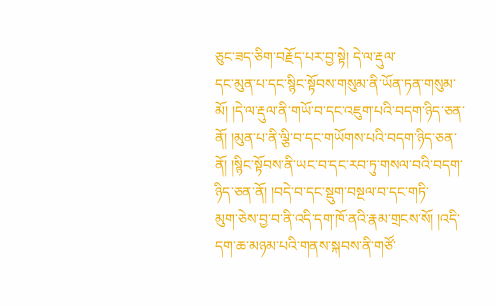ཅུང་ཟད་ཅིག་བརྗོད་པར་བྱ་སྟེ། དེ་ལ་རྡུལ་
དང་མུན་པ་དང་སྙིང་སྟོབས་གསུམ་ནི་ཡོན་ཏན་གསུམ་མོ། །དེ་ལ་རྡུལ་ནི་གཡོ་བ་དང་འཇུག་པའི་བདག་ཉིད་ཅན་ནོ། །མུན་པ་ནི་ལྕི་བ་དང་གཡོགས་པའི་བདག་ཉིད་ཅན་ནོ། །སྙིང་སྟོབས་ནི་ཡང་བ་དང་རབ་ཏུ་གསལ་བའི་བདག་ཉིད་ཅན་ནོ། །བདེ་བ་དང་སྡུག་བསྔལ་བ་དང་གཏི་
མུག་ཅེས་བྱ་བ་ནི་འདི་དག་ཁོ་ནའི་རྣམ་གྲངས་སོ། །འདི་དག་ཆ་མཉམ་པའི་གནས་སྐབས་ནི་གཙོ་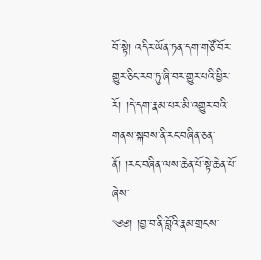བོ་སྟེ། འདིར་ཡོན་ཏན་དག་གཙོ་བོར་གྱུར་ཅིང་རབ་ཏུ་ཞི་བར་གྱུར་པའི་ཕྱིར་རོ། །དེ་དག་རྣམ་པར་མི་འགྱུར་བའི་གནས་སྐབས་ནི་རང་བཞིན་ཅན་ནོ། །རང་བཞིན་ལས་ཆེན་པོ་སྟེ་ཆེན་པོ་ཞེས་
༄༅། །བྱ་བ་ནི་བློའི་རྣམ་གྲངས་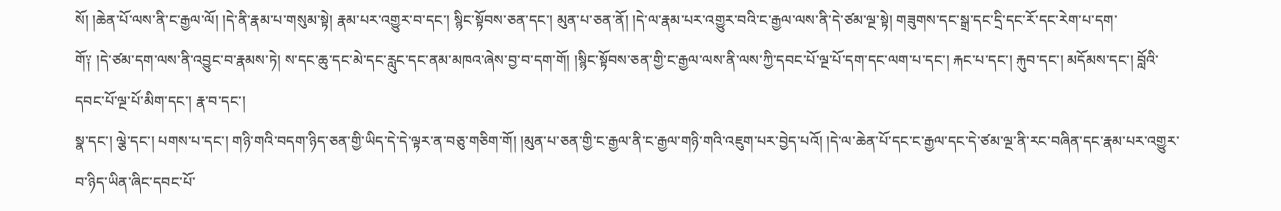སོ། །ཆེན་པོ་ལས་ནི་ང་རྒྱལ་ལོ། །དེ་ནི་རྣམ་པ་གསུམ་སྟེ། རྣམ་པར་འགྱུར་བ་དང་། སྙིང་སྟོབས་ཅན་དང་། མུན་པ་ཅན་ནོ། །དེ་ལ་རྣམ་པར་འགྱུར་བའི་ང་རྒྱལ་ལས་ནི་དེ་ཙམ་ལྔ་སྟེ། གཟུགས་དང་སྒྲ་དང་དྲི་དང་རོ་དང་རེག་པ་དག་
གོ༑ །དེ་ཙམ་དག་ལས་ནི་འབྱུང་བ་རྣམས་ཏེ། ས་དང་ཆུ་དང་མེ་དང་རླུང་དང་ནམ་མཁའ་ཞེས་བྱ་བ་དག་གོ། །སྙིང་སྟོབས་ཅན་གྱི་ང་རྒྱལ་ལས་ནི་ལས་ཀྱི་དབང་པོ་ལྔ་པོ་དག་དང་ལག་པ་དང་། རྐང་པ་དང་། རྐུབ་དང་། མདོམས་དང་། བློའི་དབང་པོ་ལྔ་པོ་མིག་དང་། རྣ་བ་དང་།
སྣ་དང་། ལྕེ་དང་། པགས་པ་དང་། གཉི་གའི་བདག་ཉིད་ཅན་གྱི་ཡིད་དེ་དེ་ལྟར་ན་བཅུ་གཅིག་གོ། །མུན་པ་ཅན་གྱི་ང་རྒྱལ་ནི་ང་རྒྱལ་གཉི་གའི་འཇུག་པར་བྱེད་པའོ། །དེ་ལ་ཆེན་པོ་དང་ང་རྒྱལ་དང་དེ་ཙམ་ལྔ་ནི་རང་བཞིན་དང་རྣམ་པར་འགྱུར་བ་ཉིད་ཡིན་ཞིང་དབང་པོ་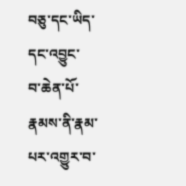བཅུ་དང་ཡིད་དང་འབྱུང་
བ་ཆེན་པོ་རྣམས་ནི་རྣམ་པར་འགྱུར་བ་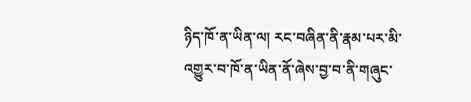ཉིད་ཁོ་ན་ཡིན་ལ། རང་བཞིན་ནི་རྣམ་པར་མི་འགྱུར་བ་ཁོ་ན་ཡིན་ནོ་ཞེས་བྱ་བ་ནི་གཞུང་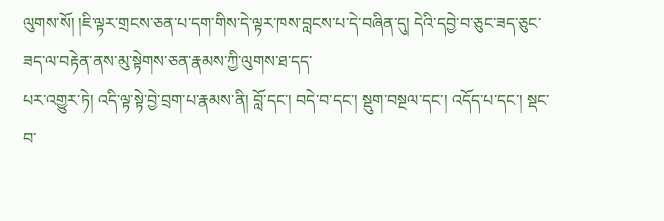ལུགས་སོ། །ཇི་ལྟར་གྲངས་ཅན་པ་དག་གིས་དེ་ལྟར་ཁས་བླངས་པ་དེ་བཞིན་དུ། དེའི་དབྱེ་བ་ཅུང་ཟད་ཅུང་ཟད་ལ་བརྟེན་ནས་མུ་སྟེགས་ཅན་རྣམས་ཀྱི་ལུགས་ཐ་དད་
པར་འགྱུར་ཏེ། འདི་ལྟ་སྟེ་བྱེ་བྲག་པ་རྣམས་ནི། བློ་དང་། བདེ་བ་དང་། སྡུག་བསྔལ་དང་། འདོད་པ་དང་། སྡང་བ་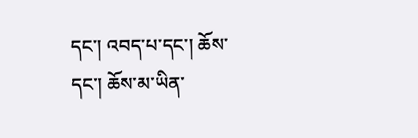དང་། འབད་པ་དང་། ཆོས་དང་། ཆོས་མ་ཡིན་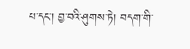པ་དང་། བྱ་བའི་ཤུགས་ཏེ། བདག་གི་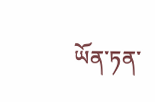ཡོན་ཏན་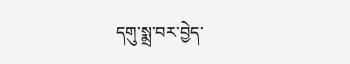དགུ་སྨྲ་བར་བྱེད་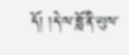དོ། །དེ་ལ་བློ་ནི་ཡུལ་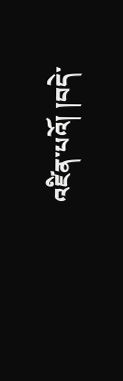འཛིན་པའོ། །བདེ་